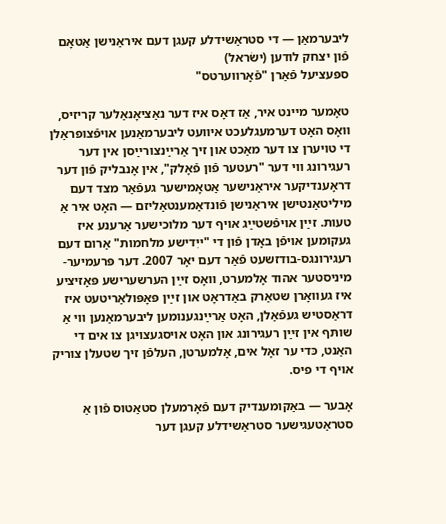ליבערמאַן — די סטראַשידלע קעגן דעם איראַנישן אַטאָם
פֿון יצחק לודען (ישׂראל)
ספּעציעל פֿאַרן "פֿאָרװערטס"

טאָמער מײנט איר, אַז דאָס איז דער נאַציאָנאַלער קריזיס, װאָס האָט דערמעגלעכט איװעט ליבערמאַנען אויפֿצופּראַלן די טויערן צו דער מאַכט און זיך אַרײַנצורײַסן אין דער רעגירונג װי דער "רעטער פֿון פֿאָלק", אין אָנבליק פֿון דער דראָענדיקער איראַנישער אַטאָמישער געפֿאַר מצד דעם מיליטאַנטישן איראַנישן פֿונדאַמענטאַליזם — האָט איר אַ טעות. זײַן אויפֿשטײַג אויף דער מלוכישער אַרענע איז געקומען אויפֿן באָדן פֿון די "ייִדישע מלחמות" אַרום דעם רעגירונגס-בודזשעט פֿאַר דעם יאָר 2007. דער פּרעמיער-מיניסטער אהוד אָלמערט, וואָס זײַן הערשערישע פּאָזיציע איז געװאָרן שטאַרק באַדראָט און זײַן פּאָפּולאַריטעט איז דראַסטיש געפֿאַלן, האָט אַרײַנגענומען ליבערמאַנען װי אַ שותּף אין זײַן רעגירונג און האָט אויסגעצויגן צו אים די האַנט, כּדי ער זאָל אים, אָלמערטן, העלפֿן זיך שטעלן צוריק אויף די פיס.

אָבער — באַקומענדיק דעם פֿאָרמעלן סטאַטוס פֿון אַ סטראַטעגישער סטראַשידלע קעגן דער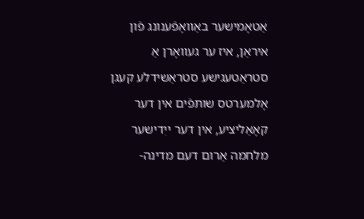אַטאָמישער באַװאָפֿענונג פֿון איראַן, איז ער געװאָרן אַ סטראַטעגישע סטראַשידלע קעגן אָלמערטס שותּפֿים אין דער קאָאַליציע, אין דער ייִדישער מלחמה אַרום דעם מדינה-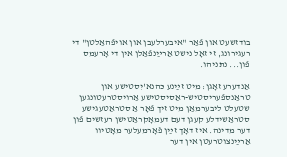בודזשעט און פֿאַר "איבערלעבן און אויפֿהאַלטן" די רעגירונג, זי זאָל נישט אַרײַנפֿאַלן אין די אָרעמס פֿון... נתּניהו.

אַנדערע זאָגן: מיט זײַנע כּהנא'יִסטישע און טראַנספֿעריסטיש-ראַסיסטישע אַרויסטרעטונגען שטעלט ליבערמאַן מיט זיך פֿאָר אַ סטראַטעגישע סטראַשידלע קעגן דעם דעמאָקראַטישן רעזשים פֿון דער מדינה. איז דאָך זײַן פֿאָרמעלער מאָטיוו אַרײַנצוטרעטן אין דער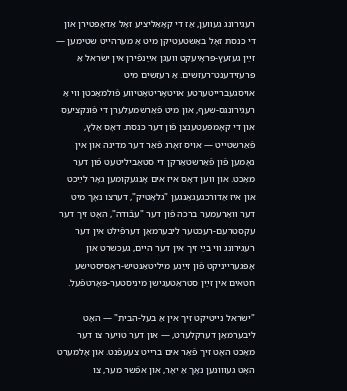רעגירונג געװען, אַז די קאָאַליציע זאָל אַדאָפּטירן און די כּנסת זאָל באַשטעטיקן מיט אַ מערהייט שטימען — זײַן געזעץ-פּראָיעקט װעגן אײַנפֿירן אין ישׂראל אַ פּרעזידענט־רעזשים. אַ רעזשים מיט אויסגעברייטערטע אויטאָריטאַטיװע פֿולמאַכטן װי אַ רעגירונגס-שעף, און מיט פֿאַרשמעלערן די פֿונקציעס און די קאָמפּעטענצן פֿון דער כּנסת. דאָס אַלץ, פֿאַרשטייט — אויס זאָרג פֿאַר דער מדינה און אין נאָמען פֿון פֿאַרשטאַרקן די סטאַביליטעט פֿון דער מאַכט. און װען דאָס איז אים אָנגעקומען גאָר לײַכט און איז אַדורכגעגאַנגען "גלאַטיק", דערצו נאָך מיט דער װאַרעמער ברכה פֿון דער "עבֿודה", האָט זיך דער עקסטרעם-רעכטער ליבערמאַן דערפֿילט אין דער רעגירונג װי בײַ זיך אין דער הײם, געכּשרט און אָפּגערייניקט פֿון זײַנע מיליטאַנטיש-ראַסיסטישע חטאים אין זײַן סטראַטעגישן מיניסטער-פּאָרטפֿעל.

"ישׂראל נײטיקט זיך אין אַ בעל-הבית" — האָט ליבערמאַן דערקלערט, — און דער טויער צו דער מאַכט האָט זיך פֿאַר אים ברייט צעעפֿנט. און אָלמערט האָט געװוּנען נאָך אַ יאָר, און אפֿשר מער, צו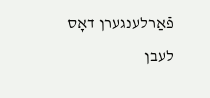פֿאַרלענגערן דאָס לעבן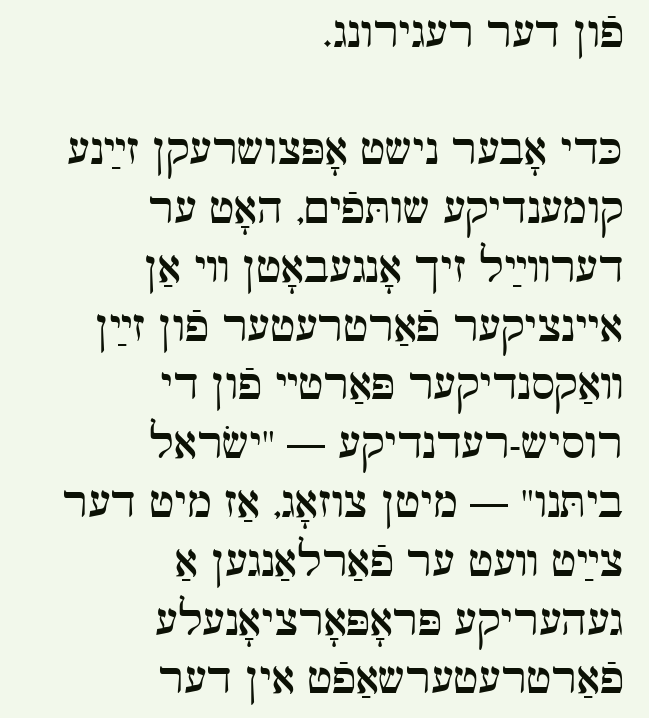פֿון דער רעגירונג.

כּדי אָבער נישט אָפּצושרעקן זײַנע קומענדיקע שותּפֿים, האָט ער דערװײַל זיך אָנגעבאָטן װי אַן איינציקער פֿאַרטרעטער פֿון זײַן װאַקסנדיקער פּאַרטײ פֿון די רוסיש-רעדנדיקע — "ישׂראל ביתּנו" — מיטן צוזאָג, אַז מיט דער צײַט װעט ער פֿאַרלאַנגען אַ געהעריקע פּראָפּאָרציאָנעלע פֿאַרטרעטערשאַפֿט אין דער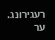רעגירונג. ער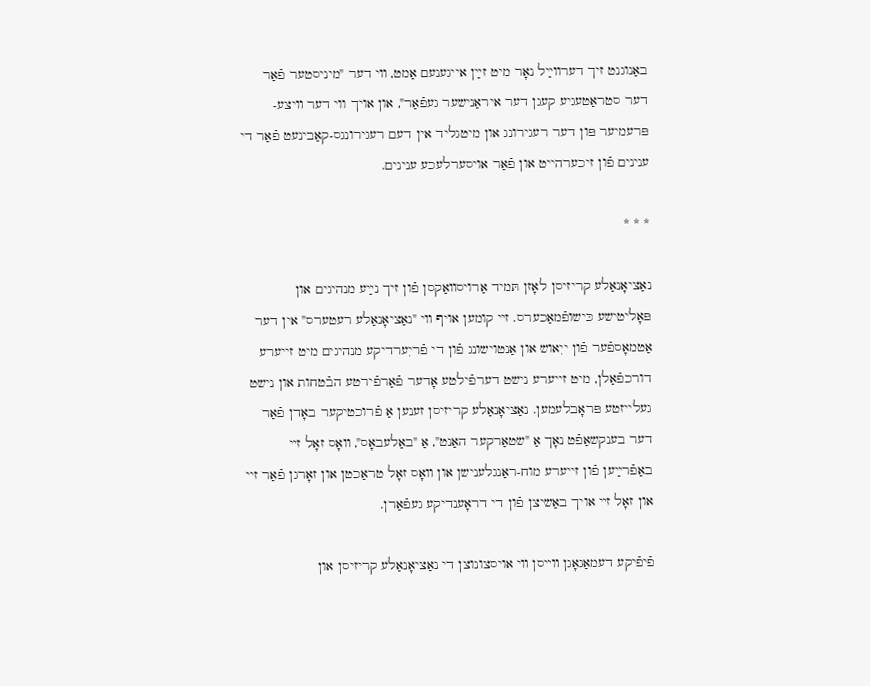באַנוגנט זיך דערװײַל נאָר מיט זײַן אייגענעם אַמט, װי דער "מיניסטער פֿאַר דער סטראַטעגיע קעגן דער איראַנישער געפֿאַר", און אויך ווי דער װיצע-פּרעמיער פּון דער רעגירונג און מיטגליד אין דעם רעגירונגס-קאַבינעט פֿאַר די ענינים פֿון זיכערהייט און פֿאַר אויסערלעכע ענינים.

* * *

נאַציאָנאַלע קריזיסן לאָזן תּמיד אַרויסװאַקסן פֿון זיך נײַע מנהיגים און פּאָליטישע כּישופֿמאַכערס. זײ קומען אויף װי "נאַציאָנאַלע רעטערס" אין דער אַטמאָספֿער פֿון ייִאוש און אַנטוישונג פֿון די פֿריִערדיקע מנהיגים מיט זייערע דורכפֿאַלן, מיט זייערע נישט דערפֿילטע אָדער פֿאַרפֿירטע הבֿטחות און נישט געלייזטע פּראָבלעמען. נאַציאָנאַלע קריזיסן זענען אַ פֿרוכטיקער באָדן פֿאַר דער בענקשאַפֿט נאָך אַ "שטאַרקער האַנט", אַ "באַלעבאָס", װאָס זאָל זײ באַפֿרײַען פֿון זייערע מוח-ראַנגלענישן און װאָס זאָל טראַכטן און זאָרגן פֿאַר זיי און זאָל זײ אויך באַשיצן פֿון די דראָענדיקע געפֿאַרן.

פֿיפֿיקע דעמאַגאָגן װײסן װי אויסצונוצן די נאַציאָנאַלע קריזיסן און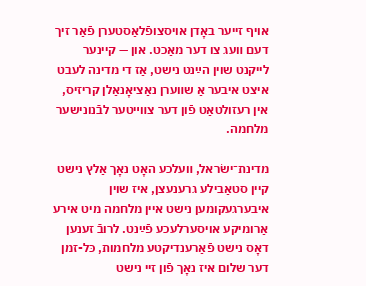אויף זייער באָדן אויסצופֿלאַסטערן פֿאַר זיך דעם װעג צו דער מאַכט. און — קיינער לייקנט שוין הײַנט נישט, אַז די מדינה לעבט איצט איבער אַ שװערן נאַציאָנאַלן קריזיס, אין רעזולטאַט פֿון דער צװײטער לבֿנונישער מלחמה.

מדינת־ישׂראל, װעלכע האָט נאָך אַלץ נישט קיין סטאַבילע גרענעצן, איז שוין איבערגעקומען נישט איין מלחמה מיט אירע אַרומיקע אויסערלעכע פֿײַנט. לרובֿ זענען דאָס נישט פֿאַרענדיקטע מלחמות, כּל-זמן דער שלום איז נאָך פֿון זיי נישט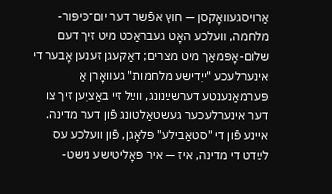אַרויסגעװאָקסן — חוץ אפֿשר דער יום־כּיפּור-מלחמה, װעלכע האָט געבראַכט מיט זיך דעם שלום-אָפּמאַך מיט מצרים; דאַקעגן זענען אָבער די אינערלעכע "ייִדישע מלחמות" געװאָרן אַ פּערמאַנענטע דערשײַנונג, װײַל זײ באַציִען זיך צו דער אינערלעכער געשטאַלטונג פֿון דער מדינה. איינע פֿון די "סטאַבילע" פּלאָגן, פֿון װעלכע עס לײַדט די מדינה, איז — איר פּאָליטישע נישט-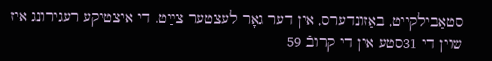סטאַבילקייט, באַזונדערס, אין דער גאָר לעצטער צײַט. די איצטיקע רעגירונג איז שוין די 31סטע אין די קרובֿ 59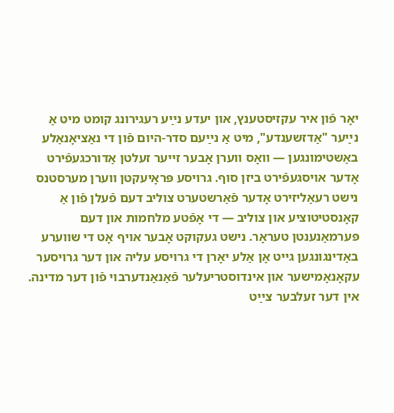יאָר פֿון איר עקזיסטענץ, און יעדע נײַע רעגירונג קומט מיט אַ נײַער "אַדזשענדע", מיט אַ נײַעם סדר-היום פֿון די נאַציאָנאַלע באַשטימונגען — װאָס װערן אָבער זייער זעלטן אַדורכגעפֿירט אָדער אויסגעפֿירט ביזן סוף. גרויסע פּראָיעקטן װערן מערסטנס נישט רעאַליזירט אָדער פֿאַרשטערט צוליב דעם פֿעלן פֿון אַ קאָנסטיטוציע און צוליב — די אָפֿטע מלחמות און דעם פּערמאַנענטן טעראָר. נישט געקוקט אָבער אויף אָט די שװערע באַדינגונגען גייט אָן אַלע יאָרן די גרויסע עליה און דער גרויסער עקאָנאָמישער און אינדוסטריעלער פֿאַנאַנדערבוי פֿון דער מדינה. אין דער זעלבער צײַט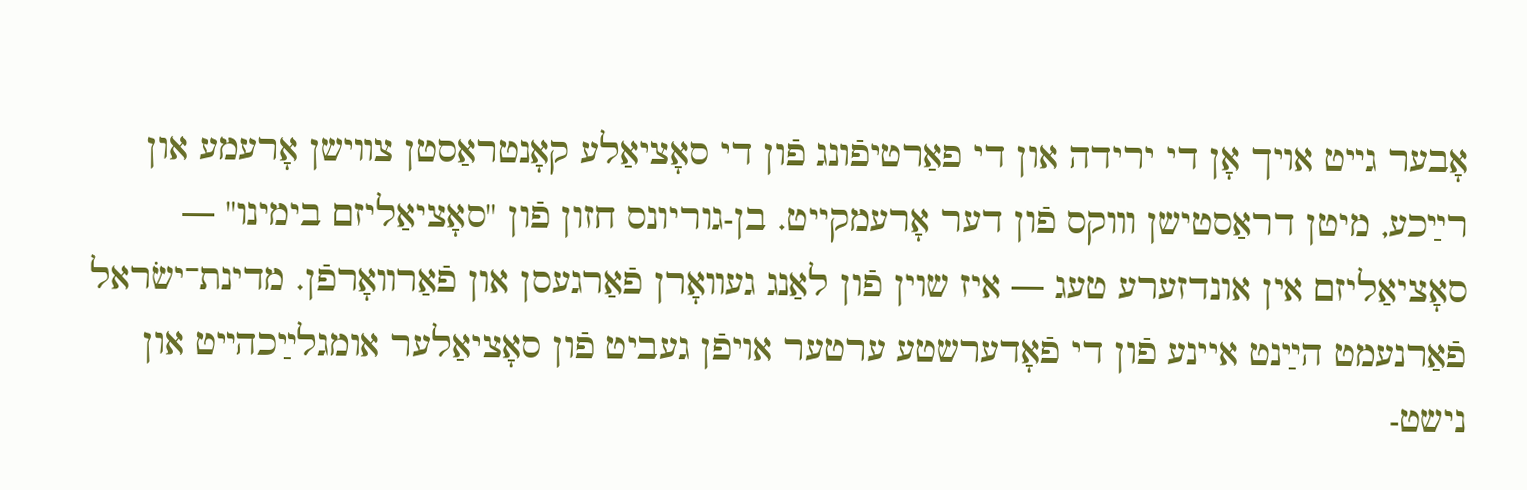אָבער גײט אויך אָן די ירידה און די פאַרטיפֿונג פֿון די סאָציאַלע קאָנטראַסטן צװישן אָרעמע און רײַכע, מיטן דראַסטישן װוקס פֿון דער אָרעמקייט. בן-גוריונס חזון פֿון "סאָציאַליזם בימינו" — סאָציאַליזם אין אונדזערע טעג — איז שוין פֿון לאַנג געװאָרן פֿאַרגעסן און פֿאַרװאָרפֿן. מדינת־ישׂראל פֿאַרנעמט הײַנט איינע פֿון די פֿאָדערשטע ערטער אויפֿן געביט פֿון סאָציאַלער אומגלײַכהײט און נישט-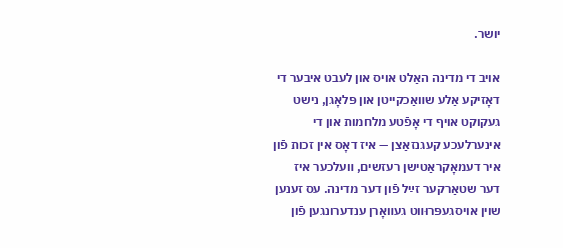יושר.

אויב די מדינה האַלט אויס און לעבט איבער די דאָזיקע אַלע שװאַכקייטן און פּלאָגן, נישט געקוקט אויף די אָפֿטע מלחמות און די אינערלעכע קעגנזאַצן — איז דאָס אין זכות פֿון איר דעמאָקראַטישן רעזשים, װעלכער איז דער שטאַרקער זײַל פֿון דער מדינה. עס זענען שוין אויסגעפּרוּװט געװאָרן ענדערונגען פֿון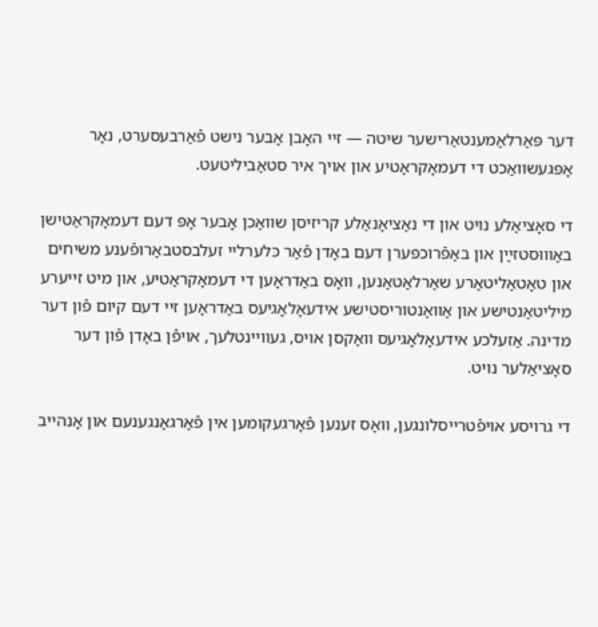דער פּאַרלאַמענטאַרישער שיטה — זײ האָבן אָבער נישט פֿאַרבעסערט, נאָר אָפּגעשוואַכט די דעמאָקראַטיע און אויך איר סטאַביליטעט.

די סאָציאַלע נויט און די נאַציאָנאַלע קריזיסן שװאַכן אָבער אָפּ דעם דעמאָקראַטישן באַװוּסטזײַן און באַפֿרוכפּערן דעם באָדן פֿאַר כּלערליי זעלבסטבאַרופֿענע משיחים און טאָטאַליטאַרע שאַרלאַטאַנען, װאָס באַדראָען די דעמאָקראַטיע, און מיט זייערע מיליטאַנטישע און אַװאַנטוריסטישע אידעאָלאָגיעס באַדראָען זיי דעם קיום פֿון דער מדינה. אַזעלכע אידעאָלאָגיעס װאַקסן אויס, געװײנטלעך, אויפֿן באָדן פֿון דער סאָציאַלער נויט.

די גרויסע אויפֿטרײסלונגען, װאָס זענען פֿאָרגעקומען אין פֿאַרגאַנגענעם און אָנהײב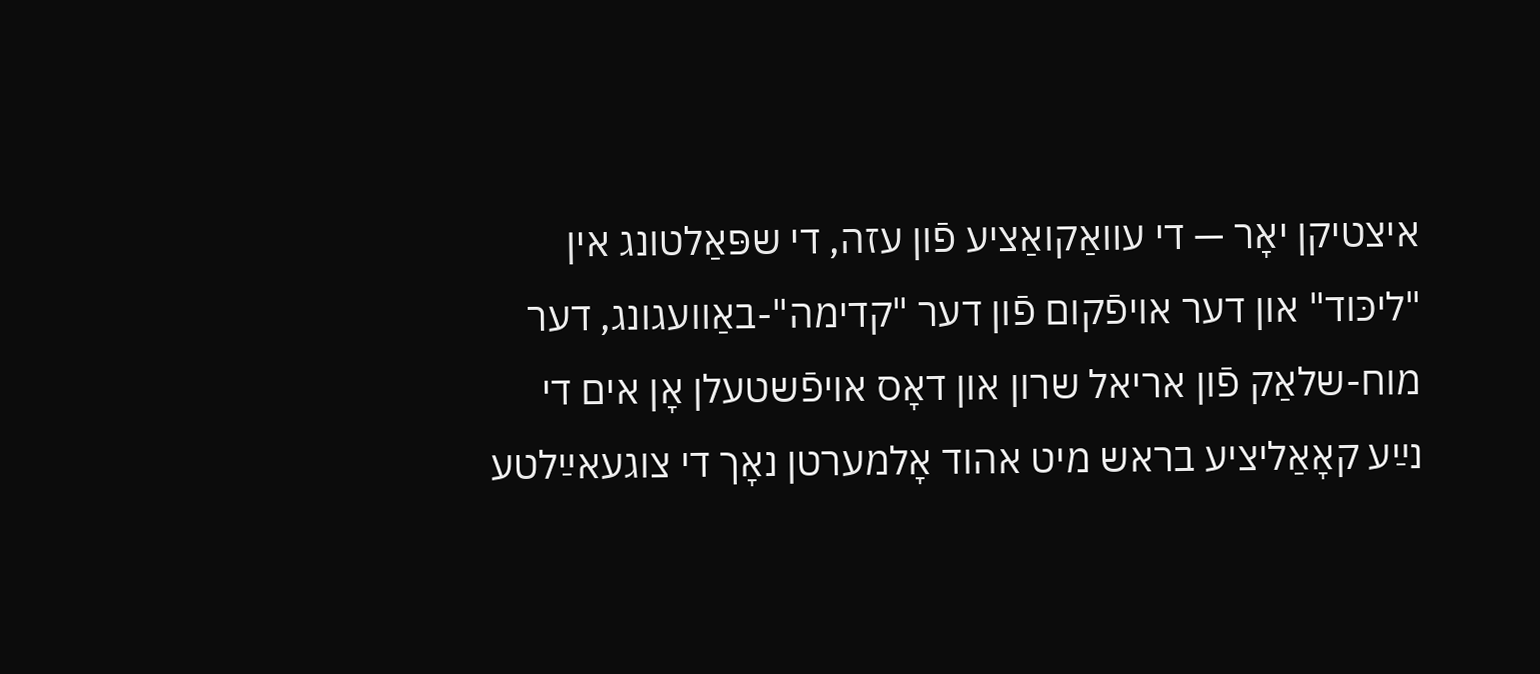איצטיקן יאָר — די עװאַקואַציע פֿון עזה, די שפּאַלטונג אין "ליכּוד" און דער אויפֿקום פֿון דער "קדימה"-באַװעגונג, דער מוח-שלאַק פֿון אריאל שרון און דאָס אויפֿשטעלן אָן אים די נײַע קאָאַליציע בראש מיט אהוד אָלמערטן נאָך די צוגעאײַלטע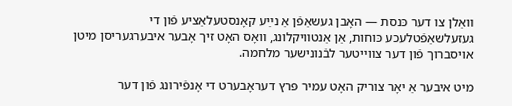װאַלן צו דער כּנסת — האָבן געשאַפֿן אַ נײַע קאָנסטעלאַציע פֿון די געזעלשאַפֿטלעכע כּוחות, אַן אַנטװיקלונג, װאָס האָט זיך אָבער איבערגעריסן מיטן אויסברוך פֿון דער צװײטער לבֿנונישער מלחמה.

מיט איבער אַ יאָר צוריק האָט עמיר פּרץ דעראָבערט די אָנפֿירונג פֿון דער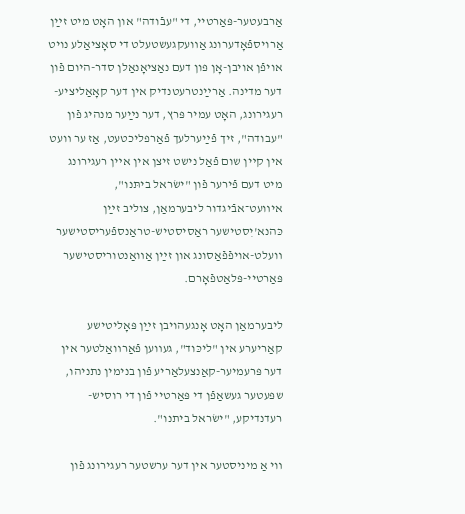אַרבעטער-פּאַרטיי, די "עבֿודה" און האָט מיט זײַן אַרויספֿאָדערונג אַװעקגעשטעלט די סאָציאַלע נויט אויפֿן אויבן-אָן פּון דעם נאַציאָנאַלן סדר-היום פֿון דער מדינה. אַרײַנטרעטנדיק אין דער קאָאַליציע-רעגירונג, האָט עמיר פּרץ, דער נײַער מנהיג פֿון "עבודה", זיך פֿײַערלעך פֿאַרפליכטעט, אַז ער װעט אין קײן שום פֿאַל נישט זיצן אין אײן רעגירונג מיט דעם פֿירער פֿון "ישׂראל ביתּנו", איװעט־אבֿיגדור ליבערמאַן, צוליב זײַן כּהנא'יִסטישער ראַסיסטיש-טראַנספֿעריסטישער װעלט-אויפֿפֿאַסונג און זײַן אַװאַנטוריסטישער פּאַרטיי-פּלאַטפֿאָרם.

ליבערמאַן האָט אָנגעהויבן זײַן פּאָליטישע קאַריערע אין "ליכּוד", געװען פֿאַרװאַלטער אין דער פּרעמיער-קאַנצעלאַריע פֿון בנימין נתניהו, שפּעטער געשאַפֿן די פּאַרטיי פֿון די רוסיש-רעדנדיקע, "ישׂראל ביתנו".

װי אַ מיניסטער אין דער ערשטער רעגירונג פֿון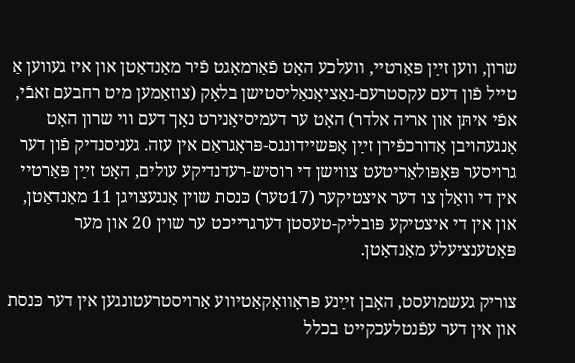שרון, װען זײַן פּאַרטיי, װעלכע האָט פֿאַרמאָגט פֿיר מאַנדאַטן און איז געװען אַ טייל פֿון דעם עקסטרעם-נאַציאָנאַליסטישן בלאָק (צוזאַמען מיט רחבעם זאבֿי, אפֿי איתּן און אריה אלדר) האָט ער דעמיסיאָנירט נאָך דעם ווי שרון האָט אָנגעהויבן אַדורכפֿירן זײַן אָפּשײדונגס-פּראָגראַם אין עזה. געניסנדיק פֿון דער גרויסער פּאָפּולאַריטעט צװישן די רוסיש-רעדנדיקע עולים, האָט זײַן פּאַרטיי אין די װאַלן צו דער איצטיקער (17טער) כּנסת שוין אָנגעצויגן 11 מאַנדאַטן, און אין די איצטיקע פּובליק-טעסטן דערגרייכט ער שוין 20 און מער פּאָטענציעלע מאַנדאַטן.

צוריק געשמועסט, האָבן זײַנע פּראָװאָקאַטיװע אַרויסטרעטונגען אין דער כּנסת און אין דער עפֿנטלעכקייט בכלל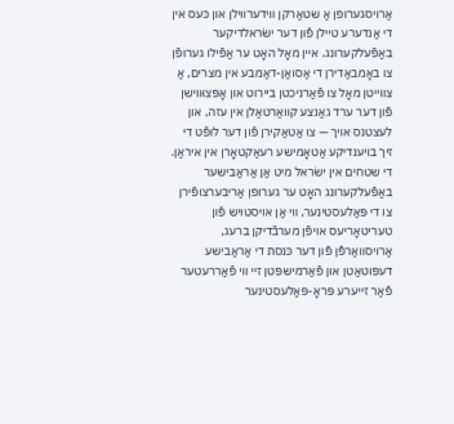אַרויסגערופן אַ שטאַרקן װידערװילן און כּעס אין די אַנדערע טיילן פֿון דער ישׂראלדיקער באַפֿעלקערונג. איין מאָל האָט ער אַפֿילו גערופֿן צו באָמבאַדירן די אַסואַן-דאַמבע אין מצרים, אַ צװײטן מאָל צו פֿאַרניכטן ביירוט און אָפּצוּװישן פֿון דער ערד גאַנצע קװאַרטאַלן אין עזה, און לעצטנס אויך — צו אַטאַקירן פֿון דער לופֿט די זיך בויענדיקע אַטאָמישע רעאַקטאָרן אין איראַן. די שטחים אין ישׂראל מיט אַן אַראַבישער באַפֿעלקערונג האָט ער גערופן אַריבערצופֿירן צו די פּאַלעסטינער, װי אַן אויסטויש פֿון טעריטאָריעס אויפֿן מערבֿדיקן ברעג, אַרויסװאַרפֿן פֿון דער כּנסת די אַראַבישע דעפּוטאַטן און פֿאַרמישפּטן זיי װי פֿאַררעטער פֿאַר זייערע פּראָ-פּאַלעסטינער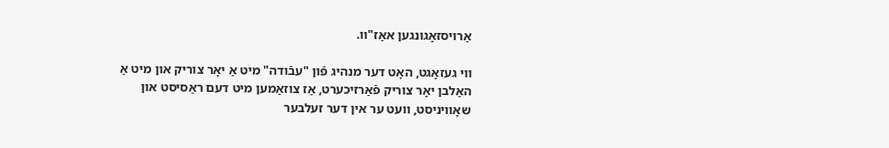אַרויסזאָגונגען אאַז"װ.

װי געזאָגט, האָט דער מנהיג פֿון "עבֿודה" מיט אַ יאָר צוריק און מיט אַ האַלבן יאָר צוריק פֿאַרזיכערט, אַז צוזאַמען מיט דעם ראַסיסט און שאָװיניסט, װעט ער אין דער זעלבער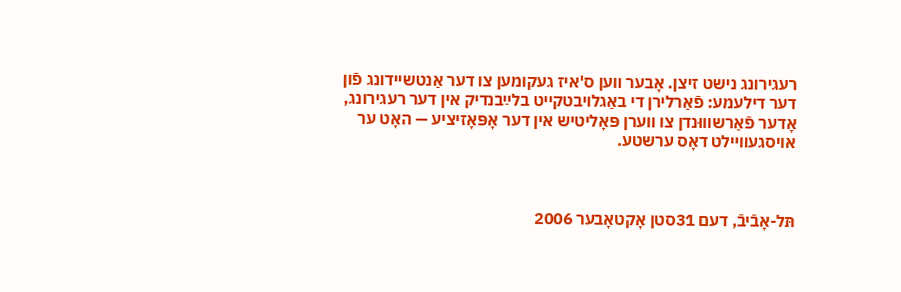רעגירונג נישט זיצן. אָבער װען ס'איז געקומען צו דער אַנטשיידונג פֿון דער דילעמע: פֿאַרלירן די באַגלויבטקייט בלײַבנדיק אין דער רעגירונג, אָדער פֿאַרשװוּנדן צו װערן פּאָליטיש אין דער אָפּאָזיציע — האָט ער אויסגעװײלט דאָס ערשטע.



תּל-אָבֿיבֿ, דעם 31סטן אָקטאָבער 2006